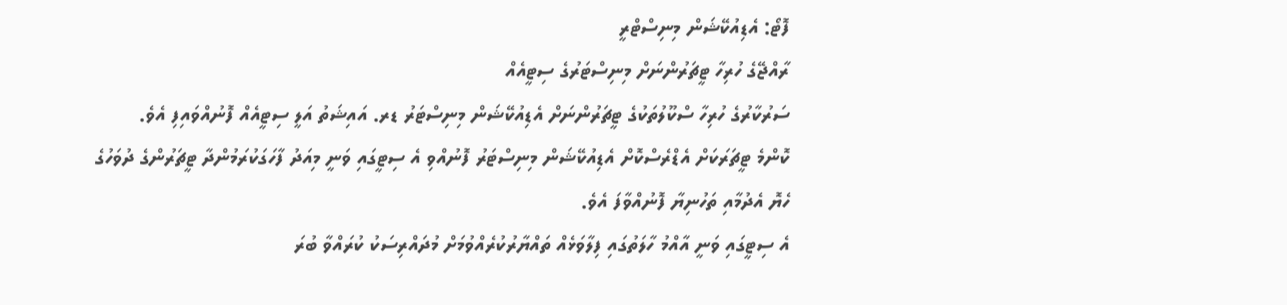ފޮޓޯ: އެޑިއުކޭޝަން މިނިސްޓްރީ
ރާއްޖޭގެ ހުރިހާ ޓީޗަރުންނަށް މިނިސްޓަރުގެ ސިޓީއެއް
ސަރުކާރުގެ ހުރިހާ ސްކޫލުތަކުގެ ޓީޗަރުންނަށް އެޑިއުކޭޝަން މިނިސްޓަރު ޑރ. އައިޝަތު އަލީ ސިޓީއެއް ފޮނުއްވައިފި އެވެ.
ކޮންމެ ޓީޗަރަކަށް އެޑްރެސްކޮށް އެޑިއުކޭޝަން މިނިސްޓަރު ފޮނުއްވި އެ ސިޓީގައި ވަނީ މިއަދު ފާހަގަކުރަމުންދާ ޓީޗަރުންގެ ދުވަހުގެ ހެޔޮ އެދުމާއި ތަހުނިޔާ ފޮނުއްވާފަ އެވެ.
އެ ސިޓީގައި ވަނީ އާއްމު ހާލަތުގައި ފިލާވަޅެއް ތައްޔާރުކުރެއްވުމަށް މުދައްރިސަކު ކުރައްވާ ބުރަ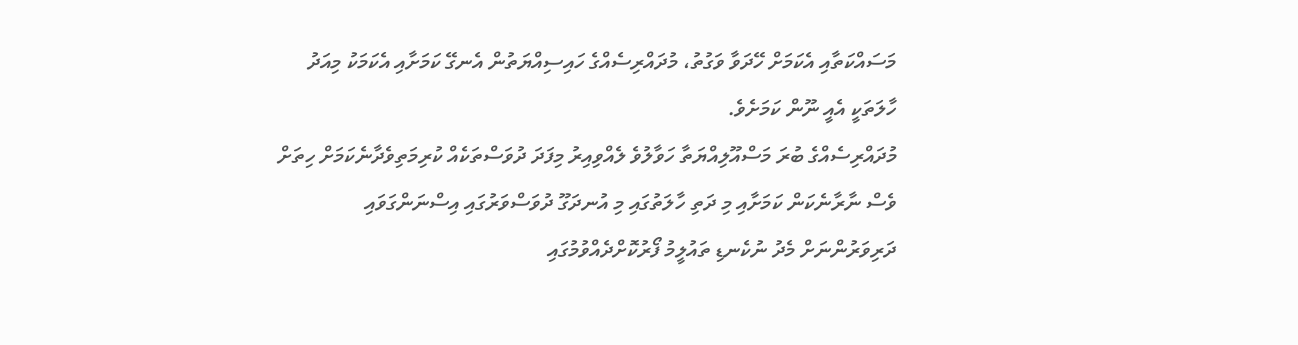މަސައްކަތާއި އެކަމަށް ހޭދަވާ ވަގުތު، މުދައްރިސެއްގެ ހައިސިއްޔަތުން އެނގޭ ކަމަށާއި އެކަމަކު މިއަދު ހާލަތަކީ އެއީ ނޫން ކަމަށެވެ.
މުދައްރިސެއްގެ ބުރަ މަސްއޫލިއްޔަތާ ހަވާލުވެ ލެއްވިއިރު މިފަދަ ދުވަސްތަކެއް ކުރިމަތިވެދާނެކަމަށް ހިތަށް ވެސް ނާރާނެކަން ކަމަށާއި މި ދަތި ހާލަތުގައި މި އުނދަގޫ ދުވަސްވަރުގައި އިސްނަންގަވައި ދަރިވަރުންނަށް މެދު ނުކެނޑި ތައުލީމު ފޯރުކޮށްދެއްވުމުގައި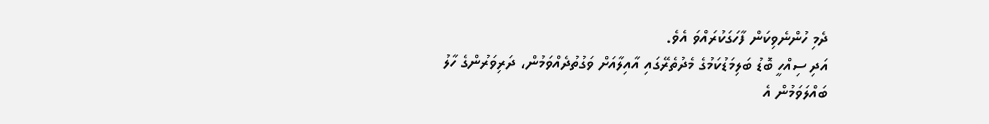ދެމި ހުންނެވިކަން ފާހަގަކުރައްވަ އެވެ.
އަދި ސިއްހީ ބޮޑު ބަލިމަޑުކަމުގެ މެދުތެރޭގައި އާއިލާއަށް ވަގުތުދެއްވަމުން، ދަރިވަރުންގެ ހާލު
ބައްލަވަމުން އެ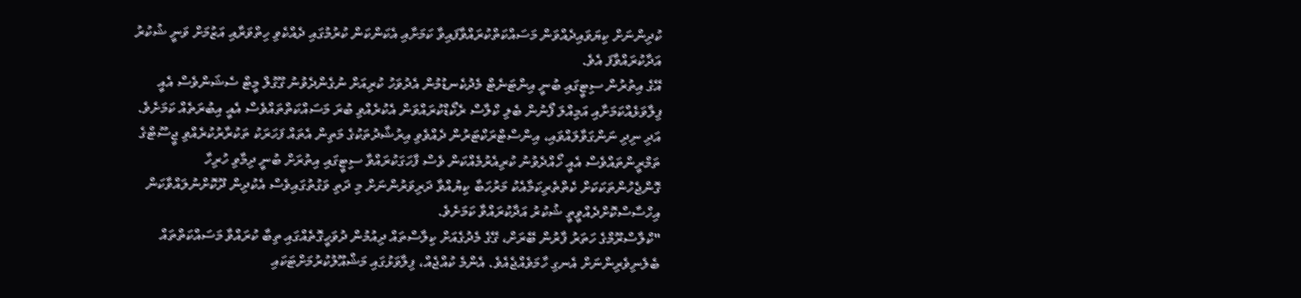ކުދިންނަށް ކިޔަވައިދެއްވަން މަސައްކަތްކުރައްވާފައިވާ ކަމަށާއި އެކަންކަން ކުރުމުގައި ދެއްކެވި ހިތްވަރާއި އަޒުމަށް ވަނީ ޝުކުރު އަދާކުރައްވާފަ އެވެ.
އޭގެ އިތުރުން ސިޓީގައި ބުނީ އިންޓަނެޓް މެދުކެނޑުމުން އެދުވަހު ކުރިއަށް ނުގެންދެވުނު ގޫގުލް މީޓް ސެޝަންވެސް އެއީ ފިލާވަޅެއްކަމަށާއި އަމިއްލަ ފޯނުން ބެލި ކްލާސް ރެކޯޑްކުރައްވަން އެކުރެއްވި ބުރަ މަސައްކަތްތައްވެސް އެއީ އިބުރަތެއް ކަމަށެވެ.
އަދި ނިދި ނަންގަވާލައްވައި، އިންސްޓްރަކްޓަރުން ދެއްވެވި އިރުޝާދުތަކުގެ މަތިން އެތައް ފަހަރަކު ތަކުރާރުކުރެއްވި ޖީސޫޓްގެ ތަމްރީންތައްވެސް އެއީ ހޯއްދެވުނު ކުރިއެރުމެއްކަން ވެސް ފާހަގަކުރައްވާ ސިޓީގައި އިތުރަށް ބުނީ ދިމާވި ހުރިހާ ގޮންޖެހުންތަކަކަށް ކެތްތެރިކަމާއެކު މަރުހަބާ ކިޔުއްވާ ދަރިވަރުންނަށް މި ދަތި ވަގުތުގައިވެސް އެކުދިން ދޫކޮށްނުލައްވާކަން އިހްސާސްކޮށްދެއްވީތީ ޝުކުރު އަދާކުރައްވާ ކަމަށެވެ.
"ކްލާސްރޫމްގެ ހަތަރު ފާރުން ބޭރަށް، ގޭގެ މެދުގެއަށް ކިލާސްތައް ދިއުމުން ދުވަހީގޮތެއްގައި ތިބާ ކުރައްވާ މަސައްކަތްތައް ބެލެނިވެރިންނަށް އެނގި ހާމަވެއްޖެއެވެ. އެންމެ ކުއްޖެއް، ފިލާވަޅުގައި މަޝްއޫލުކުރުމަށްޓަކައި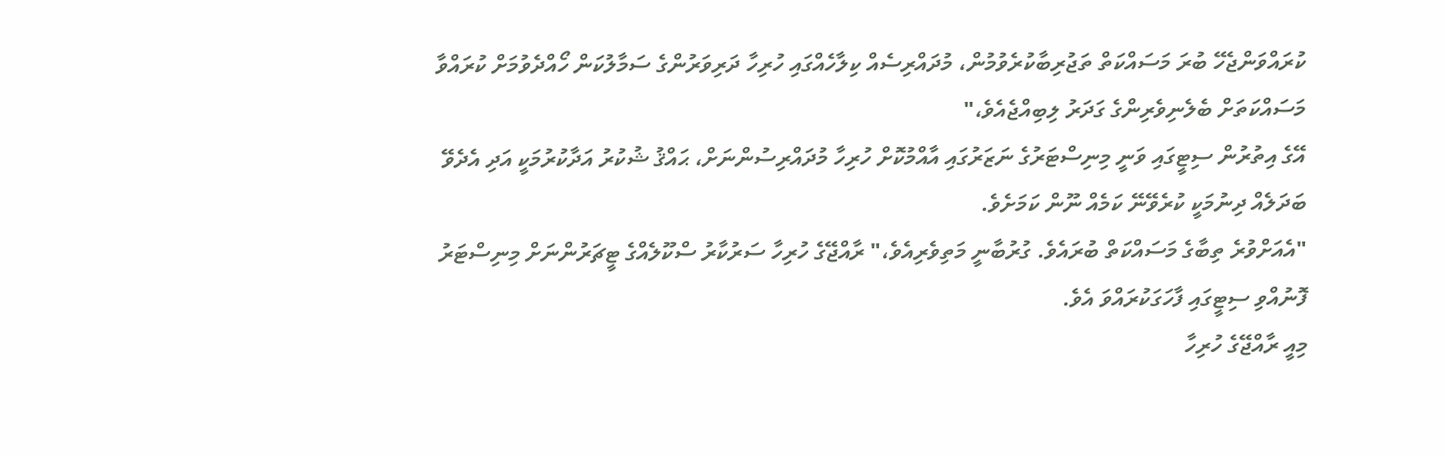ކުރައްވަންޖެހޭ ބުރަ މަސައްކަތް ތަޖުރިބާކުރެވުމުން، މުދައްރިސެއް ކިލާހެއްގައި ހުރިހާ ދަރިވަރުންގެ ސަމާލުކަން ހޯއްދެވުމަށް ކުރައްވާ މަސައްކަތަށް ބެލެނިވެރިންގެ ގަދަރު ލިބިއްޖެއެވެ،"
އޭގެ އިތުރުން ސިޓީގައި ވަނީ މިނިސްޓަރުގެ ނަޒަރުގައި އާއްމުކޮށް ހުރިހާ މުދައްރިސުންނަށް، ޙައްޤު ޝުކުރު އަދާކުރުމަކީ އަދި އެދެވޭ ބަދަލެއް ދިނުމަކީ ކުރެވޭނޭ ކަމެއް ނޫން ކަމަށެވެ.
"އެއަށްވުރެ ތިބާގެ މަސައްކަތް ބުރައެވެ. ގުރުބާނީ މަތިވެރިއެވެ،" ރާއްޖޭގެ ހުރިހާ ސަރުކާރު ސްކޫލެއްގެ ޓީޗަރުންނަށް މިނިސްޓަރު ފޮނުއްވި ސިޓީގައި ފާހަގަކުރައްވަ އެވެ.
މިއީ ރާއްޖޭގެ ހުރިހާ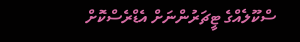ސްކޫލެއްގެ ޓީޗަރުންނަށް އެޑްރެސްކޮށް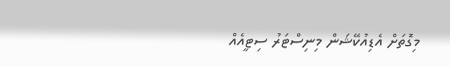މިގޮތަށް އެޑިއުކޭޝަން މިނިސްޓަރު ސިޓީއެއް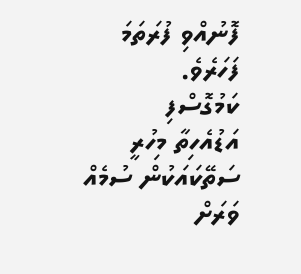ފޮނުއްވި ފުރަތަމަ ފަހަރެވެ.
ކަމުގޮސްފި
އަޑުއެހިތާ މިހުރީ
ސަތޭކައަކުން ސުމެއް
ވަރަށް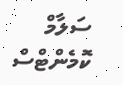ސަލާމް
ކޮމެންޓްސް